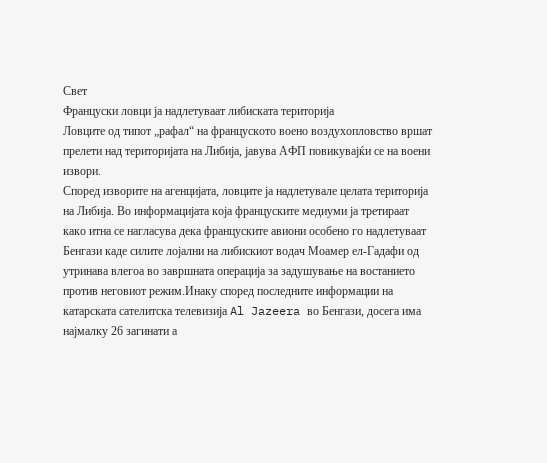Свет
Француски ловци ја надлетуваат либиската територија
Ловците од типот „рафал“ на француското воено воздухопловство вршат прелети над територијата на Либија, јавува АФП повикувајќи се на воени извори.
Според изворите на агенцијата, ловците ја надлетувале целата територија на Либија. Во информацијата која француските медиуми ја третираат како итна се нагласува дека француските авиони особено го надлетуваат Бенгази каде силите лојални на либискиот водач Моамер ел-Гадафи од утринава влегоа во завршната операција за задушување на востанието против неговиoт режим.Инаку според последните информации на катарската сателитска телевизија Al Jazeera во Бенгази, досега има најмалку 26 загинати а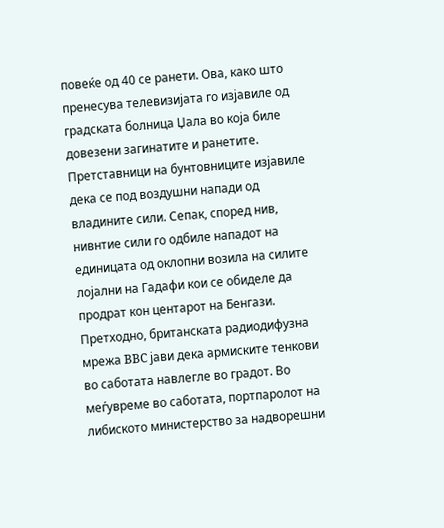повеќе од 40 се ранети. Ова, како што пренесува телевизијата го изјавиле од градската болница Џала во која биле довезени загинатите и ранетите. Претставници на бунтовниците изјавиле дека се под воздушни напади од владините сили. Сепак, според нив, нивнтие сили го одбиле нападот на единицата од оклопни возила на силите лојални на Гадафи кои се обиделе да продрат кон центарот на Бенгази. Претходно, британската радиодифузна мрежа BBC јави дека армиските тенкови во саботата навлегле во градот. Во меѓувреме во саботата, портпаролот на либиското министерство за надворешни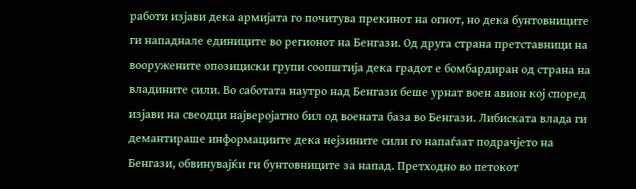работи изјави дека армијата го почитува прекинот на огнот, но дека бунтовниците ги нападнале единиците во регионот на Бенгази. Од друга страна претставници на вооружените опозициски групи соопштија дека градот е бомбардиран од страна на владините сили. Во саботата наутро над Бенгази беше урнат воен авион кој според изјави на свеодци најверојатно бил од воената база во Бенгази. Либиската влада ги демантираше информациите дека нејзините сили го напаѓаат подрачјето на Бенгази, обвинувајќи ги бунтовниците за напад. Претходно во петокот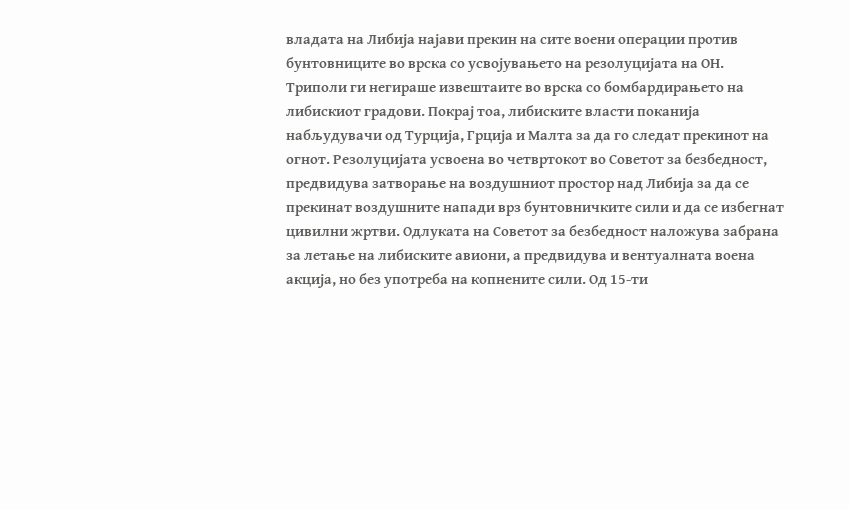владата на Либија најави прекин на сите воени операции против бунтовниците во врска со усвојувањето на резолуцијата на ОН. Триполи ги негираше извештаите во врска со бомбардирањето на либискиот градови. Покрај тоа, либиските власти поканија набљудувачи од Турција, Грција и Малта за да го следат прекинот на огнот. Резолуцијата усвоена во четвртокот во Советот за безбедност, предвидува затворање на воздушниот простор над Либија за да се прекинат воздушните напади врз бунтовничките сили и да се избегнат цивилни жртви. Одлуката на Советот за безбедност наложува забрана за летање на либиските авиони, а предвидува и вентуалната воена акција, но без употреба на копнените сили. Од 15-ти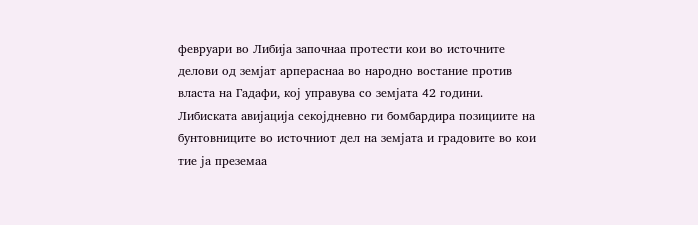февруари во Либија започнаа протести кои во источните делови од земјат арпераснаа во народно востание против власта на Гадафи, кој управува со земјата 42 години. Либиската авијација секојдневно ги бомбардира позициите на бунтовниците во источниот дел на земјата и градовите во кои тие ја преземаа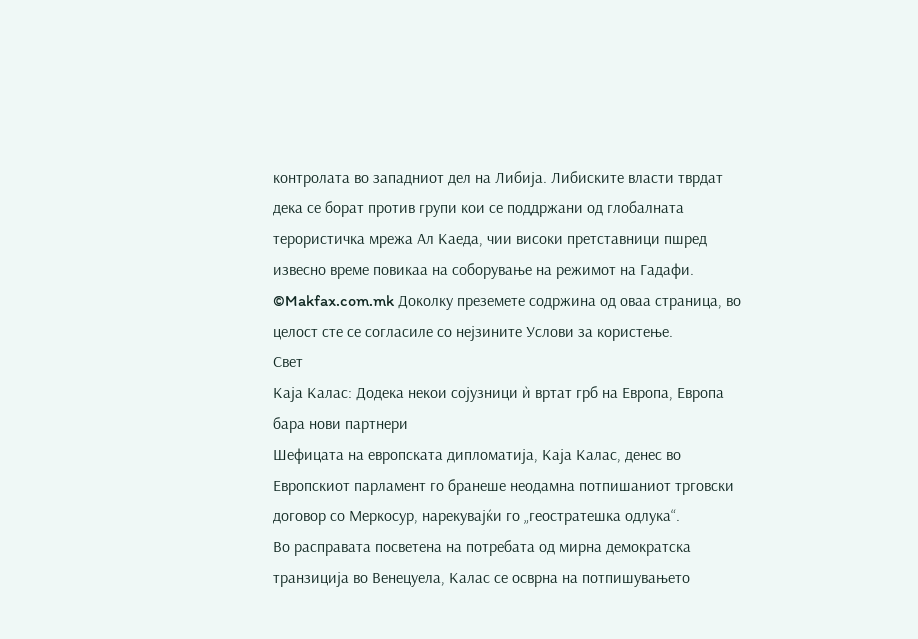контролата во западниот дел на Либија. Либиските власти тврдат дека се борат против групи кои се поддржани од глобалната терористичка мрежа Ал Каеда, чии високи претставници пшред извесно време повикаа на соборување на режимот на Гадафи.
©Makfax.com.mk Доколку преземете содржина од оваа страница, во целост сте се согласиле со нејзините Услови за користење.
Свет
Каја Калас: Додека некои сојузници ѝ вртат грб на Европа, Европа бара нови партнери
Шефицата на европската дипломатија, Каја Калас, денес во Европскиот парламент го бранеше неодамна потпишаниот трговски договор со Меркосур, нарекувајќи го „геостратешка одлука“.
Во расправата посветена на потребата од мирна демократска транзиција во Венецуела, Калас се осврна на потпишувањето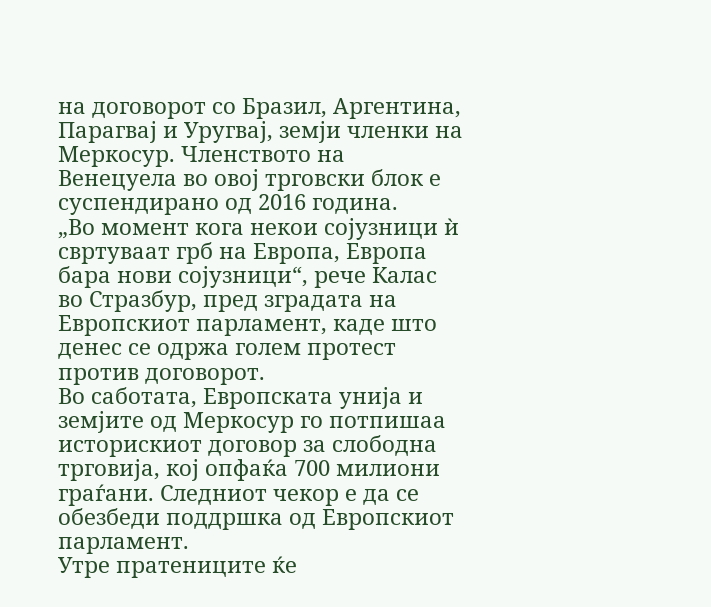на договорот со Бразил, Аргентина, Парагвај и Уругвај, земји членки на Меркосур. Членството на Венецуела во овој трговски блок е суспендирано од 2016 година.
„Во момент кога некои сојузници ѝ свртуваат грб на Европа, Европа бара нови сојузници“, рече Калас во Стразбур, пред зградата на Европскиот парламент, каде што денес се одржа голем протест против договорот.
Во саботата, Европската унија и земјите од Меркосур го потпишаа историскиот договор за слободна трговија, кој опфаќа 700 милиони граѓани. Следниот чекор е да се обезбеди поддршка од Европскиот парламент.
Утре пратениците ќе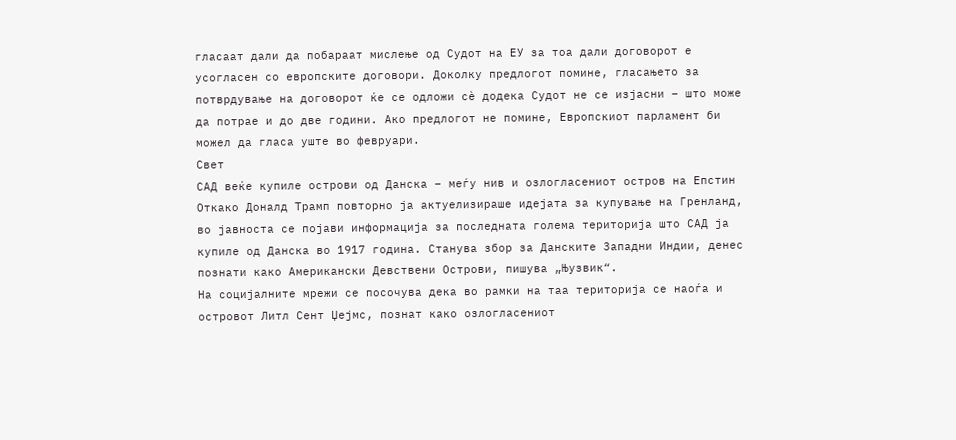гласаат дали да побараат мислење од Судот на ЕУ за тоа дали договорот е усогласен со европските договори. Доколку предлогот помине, гласањето за потврдување на договорот ќе се одложи сè додека Судот не се изјасни – што може да потрае и до две години. Ако предлогот не помине, Европскиот парламент би можел да гласа уште во февруари.
Свет
САД веќе купиле острови од Данска – меѓу нив и озлогласениот остров на Епстин
Откако Доналд Трамп повторно ја актуелизираше идејата за купување на Гренланд, во јавноста се појави информација за последната голема територија што САД ја купиле од Данска во 1917 година. Станува збор за Данските Западни Индии, денес познати како Американски Девствени Острови, пишува „Њузвик“.
На социјалните мрежи се посочува дека во рамки на таа територија се наоѓа и островот Литл Сент Џејмс, познат како озлогласениот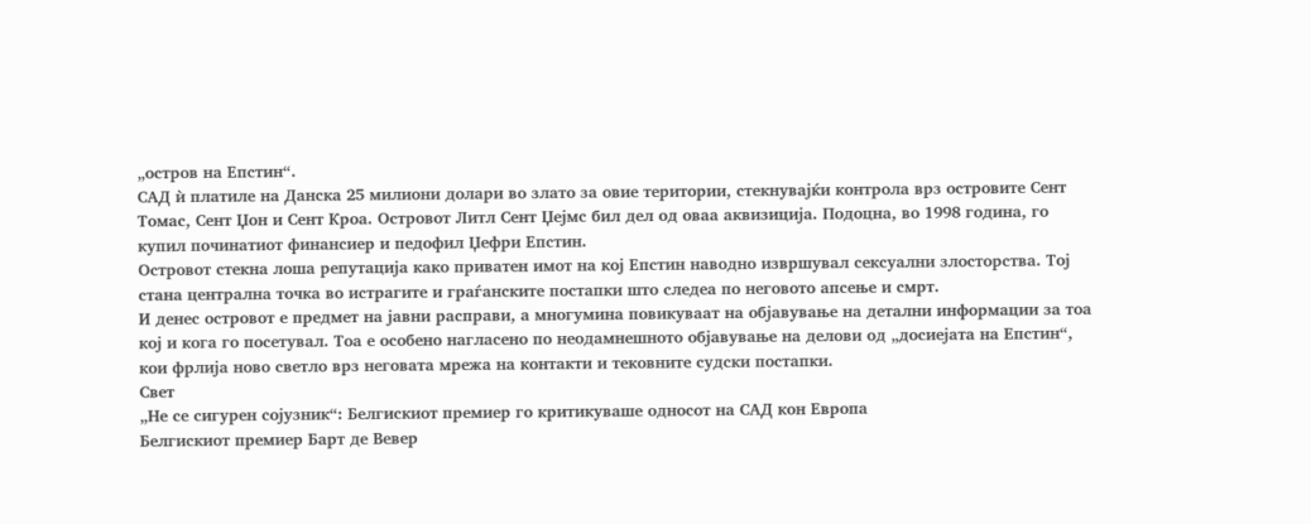„остров на Епстин“.
САД ѝ платиле на Данска 25 милиони долари во злато за овие територии, стекнувајќи контрола врз островите Сент Томас, Сент Џон и Сент Кроа. Островот Литл Сент Џејмс бил дел од оваа аквизиција. Подоцна, во 1998 година, го купил починатиот финансиер и педофил Џефри Епстин.
Островот стекна лоша репутација како приватен имот на кој Епстин наводно извршувал сексуални злосторства. Тој стана централна точка во истрагите и граѓанските постапки што следеа по неговото апсење и смрт.
И денес островот е предмет на јавни расправи, а многумина повикуваат на објавување на детални информации за тоа кој и кога го посетувал. Тоа е особено нагласено по неодамнешното објавување на делови од „досиејата на Епстин“, кои фрлија ново светло врз неговата мрежа на контакти и тековните судски постапки.
Свет
„Не се сигурен сојузник“: Белгискиот премиер го критикуваше односот на САД кон Европа
Белгискиот премиер Барт де Вевер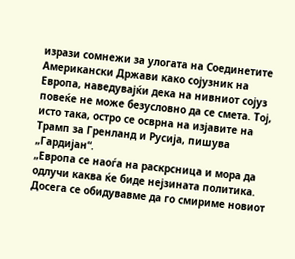изрази сомнежи за улогата на Соединетите Американски Држави како сојузник на Европа, наведувајќи дека на нивниот сојуз повеќе не може безусловно да се смета. Тој, исто така, остро се осврна на изјавите на Трамп за Гренланд и Русија, пишува „Гардијан“.
„Европа се наоѓа на раскрсница и мора да одлучи каква ќе биде нејзината политика. Досега се обидувавме да го смириме новиот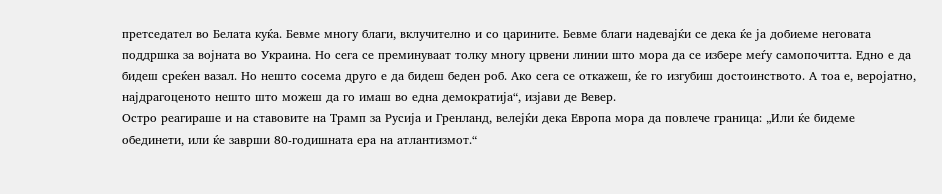претседател во Белата куќа. Бевме многу благи, вклучително и со царините. Бевме благи надевајќи се дека ќе ја добиеме неговата поддршка за војната во Украина. Но сега се преминуваат толку многу црвени линии што мора да се избере меѓу самопочитта. Едно е да бидеш среќен вазал. Но нешто сосема друго е да бидеш беден роб. Ако сега се откажеш, ќе го изгубиш достоинството. А тоа е, веројатно, најдрагоценото нешто што можеш да го имаш во една демократија“, изјави де Вевер.
Остро реагираше и на ставовите на Трамп за Русија и Гренланд, велејќи дека Европа мора да повлече граница: „Или ќе бидеме обединети, или ќе заврши 80-годишната ера на атлантизмот.“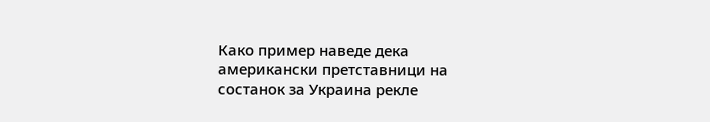Како пример наведе дека американски претставници на состанок за Украина рекле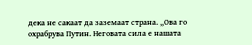дека не сакаат да заземаат страна. „Ова го охрабрува Путин. Неговата сила е нашата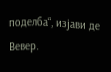поделба“, изјави де Вевер.